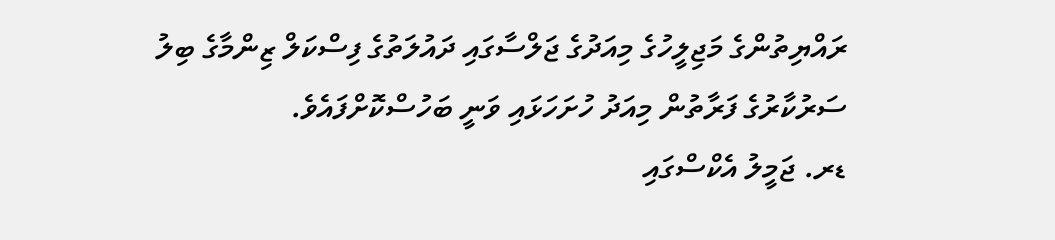ރައްޔިތުންގެ މަޖިލީހުގެ މިއަދުގެ ޖަލްސާގައި ދައުލަތުގެ ފިސްކަލް ޒިންމާގެ ބިލު ސަރުކާރުގެ ފަރާތުން މިއަދު ހުށަހަޅައި ވަނީ ބަހުސްކޮށްފައެވެ.
ޑރ. ޖަމީލު އެކްސްގައި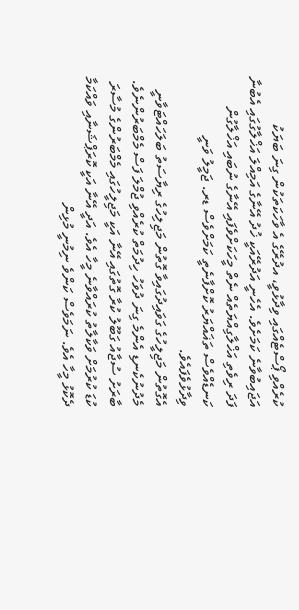ކުރެއްވި ޕޯސްޓެއްގައި ވިދާޅުވީ، އދުރޭގެ އެ ވާހަކަތަކުން ގިނަ ބަޔަކު އަޖައިބުވާނެ ކަމަށެވެ. އެހެނީ އަދުރޭއަކީ ޚުދު އޭނާގެ އަމިއްލަ އަޚްލާގުގައި އެބުނާ ފަދަ ރިވެތި އަޚްލާގިއްޔަތެއް ނެތް މީހަކަށްވެފައި އޭނާގެ ނުބައި އަޚްލާގުން ކަނޑެއްވެސް ތަޣައްޔަރު ކޮށްފާނެތީ ކަމަށްވެސް ޑރ. ޖަމީލު ވަނީ ވިދާޅުވެފައެވެ.
އެގޮތުން މަޖިލީހުގެ ގަވައިދުގައިވާ ގޮތުން މަޖިލިހުގެ ރިޔާސަތު ބަލަހައްޓަވާނީ މެދުނުކެނޑި އެންމެ ގިނަ ދުވަހު ހިދުމަތް ކުރެއްވި ޖުމްލަ ފަސް މެމްބަރުންނެވެ.
ބާރަށު ސުޖާއު ގަބޫލު ކުރާ ގޮތުގައި އޭނާ އަކީ މަޖިލީހުގައި މެމްބަރުންގެ މުސާރަ ކުޑަ ކުރުމަށް ވަކާލާތު ކުރައްވާނެ މީހާ އެވެ. އަދީ އޭނާ އަކީ ކޮރަޕްޝަނާއި ވައްކަމާ ދެކޮޅު މީހާ އެވެ. ނަމަވެސް ކަންވެ ނިމުނީ މުޅިން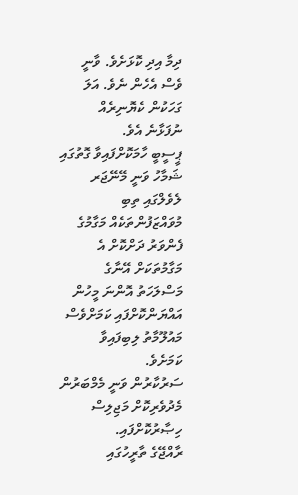ދިމާ އިދި ކޮޅަށެވެ. ވާނީ ވެސް އެހެން ނެވެ. އަލަ ގަހަކުން ކެޔޮނިރެއް ނުފަޅާނެ އެވެ.
ޕީސީބީ ހާމަކޮށްފައިވާ ގޮތުގައި ޝަމާހު ވަނީ މޭނޭޖަރ ލެވެލްގައި ތިބި މުވައްޒަފުންތަކެއް މަގާމުގެ ފެންވަރު ދަށްކޮށް އެ މަގާމުތަކަށް އޭނާގެ މަސްލަހަތު އޮންނަ މީހުން އައްޔަންކޮށްފައި ކަމަށްވެސް މައުލޫމާތު ލިބިފައިވާ ކަމަށެވެ.
ސަރުކާރުން ވަނީ މެމްބަރުން މެދުވެރިކޮށް މަޖިލިސް ހިޞާރުކޮށްފައި.
ރާއްޖޭގެ ތާރީހުގައި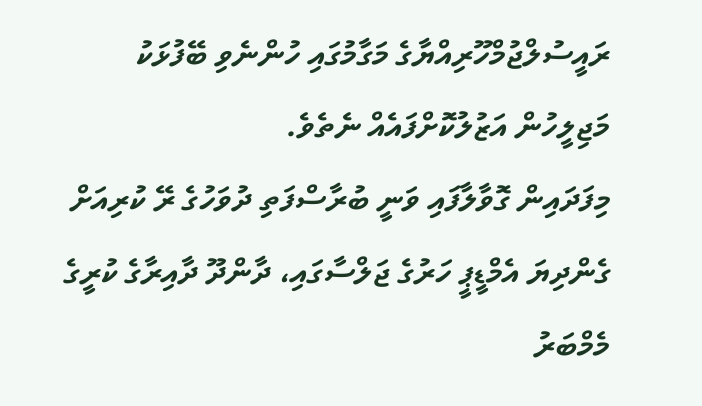ރައީސުލްޖުމްހޫރިއްޔާގެ މަގާމުގައި ހުންނެވި ބޭފުޅަކު މަޖިލީހުން އަޒުލުކޮށްފައެއް ނެތެވެ.
މިފަދައިން ގޮވާލާފައި ވަނީ ބުރާސްފަތި ދުވަހުގެ ރޭ ކުރިއަށް ގެންދިޔަ އެމްޑީޕީ ހަރުގެ ޖަލްސާގައި، ދާންދޫ ދާއިރާގެ ކުރީގެ މެމްބަރު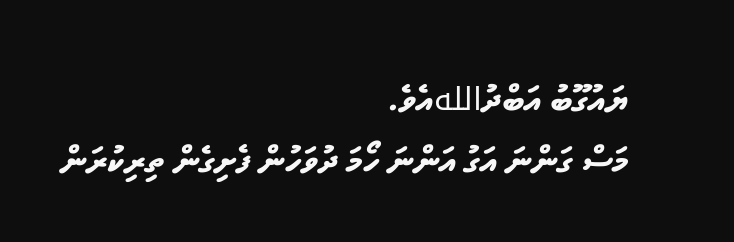ޔައުގޫބު އަބްދުاللهއެވެ.
މަސް ގަންނަ އަގު އަންނަ ހޯމަ ދުވަހުން ފެށިގެން ތިރިކުރަން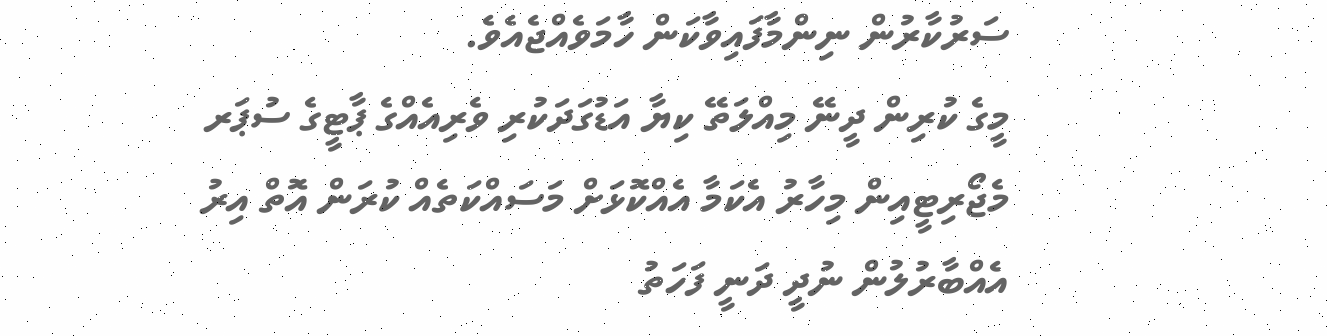ސަރުކާރުން ނިންމާފައިވާކަން ހާމަވެއްޖެއެވެ.
މީގެ ކުރިން ދީނޭ މިއްލަތޭ ކިޔާ އަޑުގަދަކުރި ވެރިއެއްގެ ޕާޓީގެ ސުޕަރ މެޖޯރިޓީއިން މިހާރު އެކަމާ އެއްކޮޅަށް މަސައްކަތެއް ކުރަން އޮތް އިރު އެއްބާރުލުން ނުދީ ދަނީ ފަހަތު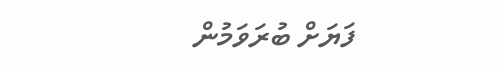ފަޔަށް ބުރަވަމުން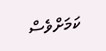ކަމަށްވެސް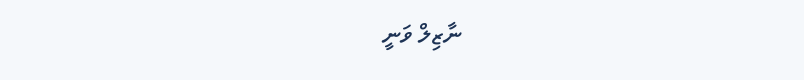ނާޒިލް ވަނީ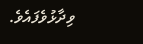ވިދާޅުވެފައެވެ.